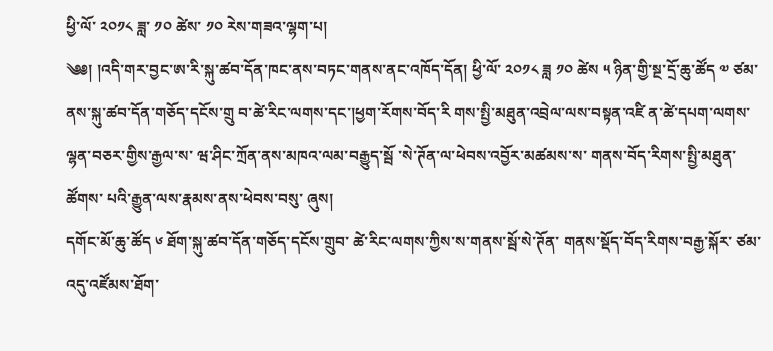ཕྱི་ལོ་ ༢༠༡༨ ཟླ་ ༡༠ ཚེས་ ༡༠ རེས་གཟའ་ལྷག་པ།
༄༅། །འདི་གར་བྱང་ཨ་རི་སྐུ་ཚབ་དོན་ཁང་ནས་བཏང་གནས་ནང་འཁོད་དོན། ཕྱི་ལོ་ ༢༠༡༨ ཟླ ༡༠ ཚེས ༥ ཉིན་གྱི་སྔ་དྲོ་ཆུ་ཚོད ༧ ཙམ་ནས་སྐུ་ཚབ་དོན་གཅོད་དངོས་གྲུ བ་ཚེ་རིང་ལགས་དང་།ཕྱག་རོགས་བོད་རི གས་སྤྱི་མཐུན་འབྲེལ་ལས་བསྟན་འཛི ན་ཚེ་དཔག་ལགས་ལྷན་བཅར་གྱིས་རྒྱལ་ས་ ཝ་ཤིང་ཀྲོན་ནས་མཁའ་ལམ་བརྒྱུད་སྦོ ་སེ་ཊོན་ལ་ཕེབས་འབྱོར་མཚམས་ས་ གནས་བོད་རིགས་སྤྱི་མཐུན་ཚོགས་ པའི་རྒྱུན་ལས་རྣམས་ནས་ཕེབས་བསུ་ ཞུས།
དགོང་མོ་ཆུ་ཚོད ༦ ཐོག་སྐུ་ཚབ་དོན་གཅོད་དངོས་གྲུབ་ ཚེ་རིང་ལགས་ཀྱིས་ས་གནས་སྦོ་སེ་ཊོན་ གནས་སྡོད་བོད་རིགས་བརྒྱ་སྐོར་ ཙམ་འདུ་འཛོམས་ཐོག་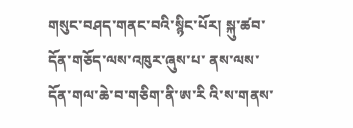གསུང་བཤད་གནང་བའི་སྙིང་པོར། སྐུ་ཚབ་དོན་གཅོད་ལས་འཁུར་ཞུས་པ་ ནས་ལས་དོན་གལ་ཆེ་བ་གཅིག་ནི་ཨ་རི འི་ས་གནས་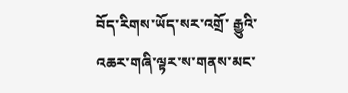བོད་རིགས་ཡོད་སར་འགྲོ་ རྒྱུའི་འཆར་གཞི་ལྟར་ས་གནས་མང་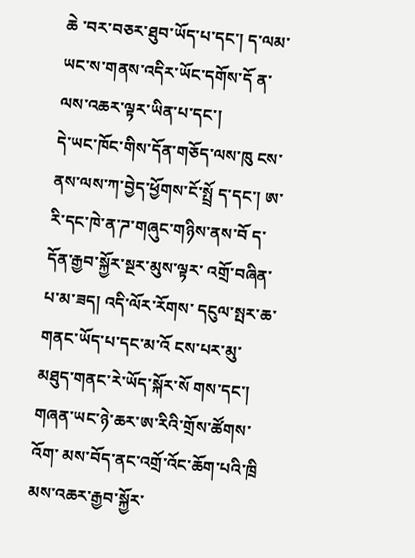ཆེ ་བར་བཅར་ཐུབ་ཡོད་པ་དང་། ད་ལམ་ཡང་ས་གནས་འདིར་ཡོང་དགོས་དོ ན་ལས་འཆར་ལྟར་ཡིན་པ་དང་།
དེ་ཡང་ཁོང་གིས་དོན་གཅོད་ལས་ཁུ ངས་ནས་ལས་ཀ་བྱེད་ཕྱོགས་ངོ་སྤྲོ ད་དང་། ཨ་རི་དང་ཁེ་ན་ཌ་གཞུང་གཉིས་ནས་བོ ད་དོན་རྒྱབ་སྐྱོར་སྔར་མུས་ལྟར་ འགྲོ་བཞིན་པ་མ་ཟད། འདི་ལོར་རོགས་ དངུལ་སྤར་ཆ་གནང་ཡོད་པ་དང་མ་འོ ངས་པར་མུ་མཐུད་གནང་རེ་ཡོད་སྐོར་སོ གས་དང་།
གཞན་ཡང་ཉེ་ཆར་ཨ་རིའི་གྲོས་ཚོགས་འོག་ མས་བོད་ནང་འགྲོ་འོང་ཆོག་པའི་ཁྲི མས་འཆར་རྒྱབ་སྐྱོར་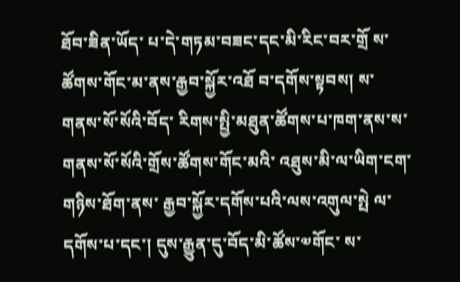ཐོབ་ཟིན་ཡོད་ པ་དེ་གཏམ་བཟང་དང་མི་རིང་བར་གྲོ ས་ཚོགས་གོང་མ་ནས་རྒྱབ་སྐྱོར་འཐོ བ་དགོས་སྟབས། ས་གནས་སོ་སོའི་བོད་ རིགས་སྤྱི་མཐུན་ཚོགས་པ་ཁག་ནས་ས་ གནས་སོ་སོའི་གྲོས་ཚོགས་གོང་མའི་ འཐུས་མི་ལ་ཡིག་ངག་གཉིས་ཐོག་ནས་ རྒྱབ་སྐྱོར་དགོས་པའི་ལས་འགུལ་སྤེ ལ་དགོས་པ་དང་། དུས་རྒྱུན་དུ་བོད་མི་ཚོས་༧གོང་ ས་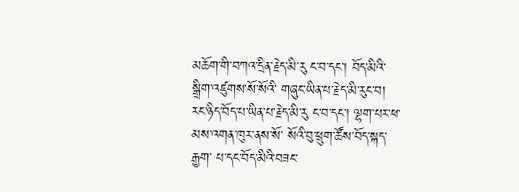མཆོག་གི་བཀའ་དྲིན་རྗེད་མི་རུ ང་བ་དང་། བོད་མིའི་སྒྲིག་འཛུགས་སོ་སོའི་ གཞུང་ཡིན་པ་རྗེད་མི་རུང་བ། རང་ཉིད་བོད་པ་ཡིན་པ་རྗེད་མི་རུ ང་བ་དང་། ལྷག་པར་ཕ་མས་འགན་ཁུར་ནས་སོ་ སོའི་བུ་ཕྲུག་ཚོས་བོད་སྐད་རྒྱག་ པ་དང་བོད་མིའི་བཟང་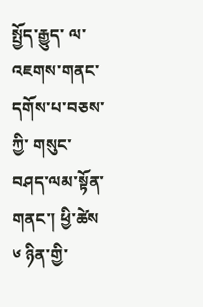སྤྱོད་རྒྱུད་ ལ་འཇགས་གནང་དགོས་པ་བཅས་ཀྱི་ གསུང་བཤད་ལམ་སྟོན་གནང་། ཕྱི་ཚེས ༦ ཉིན་གྱི་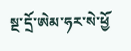སྔ་དྲོ་ཨེམ་ཧར་སེ་ཕྱོ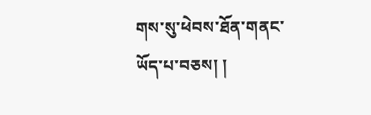གས་སུ་ཕེབས་ཐོན་གནང་ཡོད་པ་བཅས། །